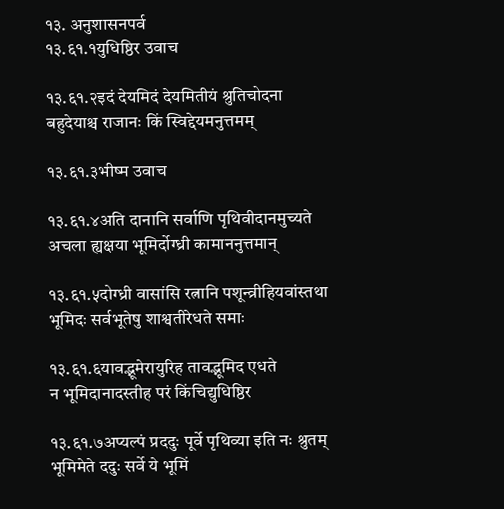१३. अनुशासनपर्व
१३.६१.१युधिष्ठिर उवाच

१३.६१.२इदं देयमिदं देयमितीयं श्रुतिचोदना
बहुदेयाश्च राजानः किं स्विद्देयमनुत्तमम्

१३.६१.३भीष्म उवाच

१३.६१.४अति दानानि सर्वाणि पृथिवीदानमुच्यते
अचला ह्यक्षया भूमिर्दोग्ध्री कामाननुत्तमान्

१३.६१.५दोग्ध्री वासांसि रत्नानि पशून्व्रीहियवांस्तथा
भूमिदः सर्वभूतेषु शाश्वतीरेधते समाः

१३.६१.६यावद्भूमेरायुरिह तावद्भूमिद एधते
न भूमिदानादस्तीह परं किंचिद्युधिष्ठिर

१३.६१.७अप्यल्पं प्रददुः पूर्वे पृथिव्या इति नः श्रुतम्
भूमिमेते ददुः सर्वे ये भूमिं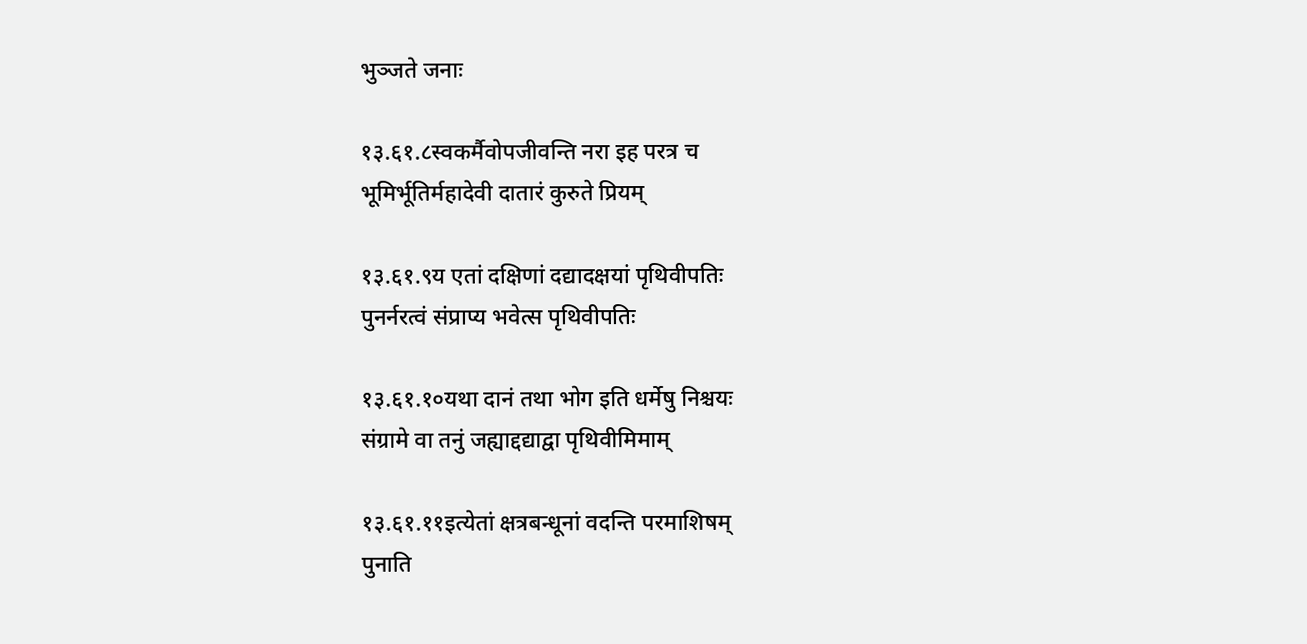भुञ्जते जनाः

१३.६१.८स्वकर्मैवोपजीवन्ति नरा इह परत्र च
भूमिर्भूतिर्महादेवी दातारं कुरुते प्रियम्

१३.६१.९य एतां दक्षिणां दद्यादक्षयां पृथिवीपतिः
पुनर्नरत्वं संप्राप्य भवेत्स पृथिवीपतिः

१३.६१.१०यथा दानं तथा भोग इति धर्मेषु निश्चयः
संग्रामे वा तनुं जह्याद्दद्याद्वा पृथिवीमिमाम्

१३.६१.११इत्येतां क्षत्रबन्धूनां वदन्ति परमाशिषम्
पुनाति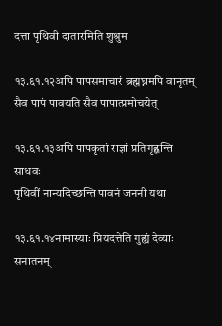दत्ता पृथिवी दातारमिति शुश्रुम

१३.६१.१२अपि पापसमाचारं ब्रह्मघ्नमपि वानृतम्
सैव पापं पावयति सैव पापात्प्रमोचयेत्

१३.६१.१३अपि पापकृतां राज्ञां प्रतिगृह्णन्ति साधवः
पृथिवीं नान्यदिच्छन्ति पावनं जननी यथा

१३.६१.१४नामास्याः प्रियदत्तेति गुह्यं देव्याः सनातनम्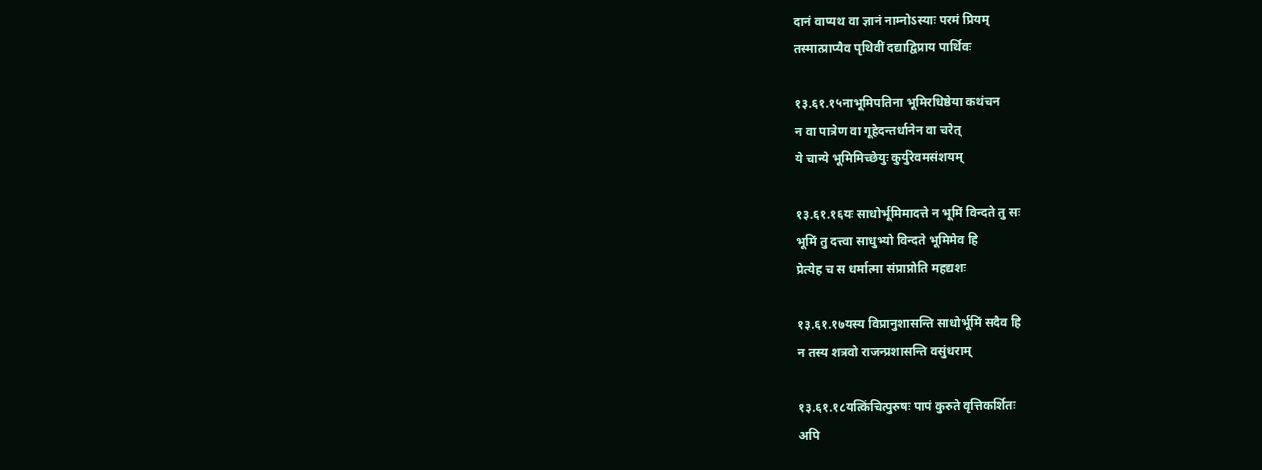दानं वाप्यथ वा ज्ञानं नाम्नोऽस्याः परमं प्रियम्
तस्मात्प्राप्यैव पृथिवीं दद्याद्विप्राय पार्थिवः

१३.६१.१५नाभूमिपतिना भूमिरधिष्ठेया कथंचन
न वा पात्रेण वा गूहेदन्तर्धानेन वा चरेत्
ये चान्ये भूमिमिच्छेयुः कुर्युरेवमसंशयम्

१३.६१.१६यः साधोर्भूमिमादत्ते न भूमिं विन्दते तु सः
भूमिं तु दत्त्वा साधुभ्यो विन्दते भूमिमेव हि
प्रेत्येह च स धर्मात्मा संप्राप्नोति महद्यशः

१३.६१.१७यस्य विप्रानुशासन्ति साधोर्भूमिं सदैव हि
न तस्य शत्रवो राजन्प्रशासन्ति वसुंधराम्

१३.६१.१८यत्किंचित्पुरुषः पापं कुरुते वृत्तिकर्शितः
अपि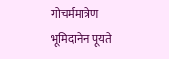गोचर्ममात्रेण भूमिदानेन पूयते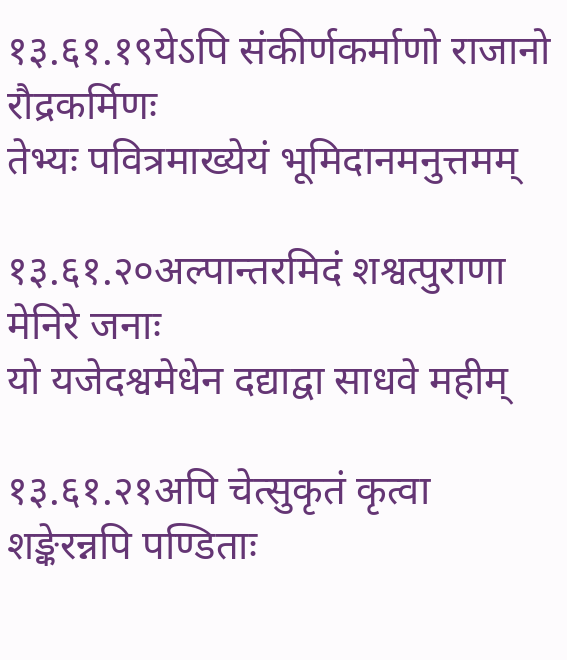१३.६१.१९येऽपि संकीर्णकर्माणो राजानो रौद्रकर्मिणः
तेभ्यः पवित्रमाख्येयं भूमिदानमनुत्तमम्

१३.६१.२०अल्पान्तरमिदं शश्वत्पुराणा मेनिरे जनाः
यो यजेदश्वमेधेन दद्याद्वा साधवे महीम्

१३.६१.२१अपि चेत्सुकृतं कृत्वा शङ्केरन्नपि पण्डिताः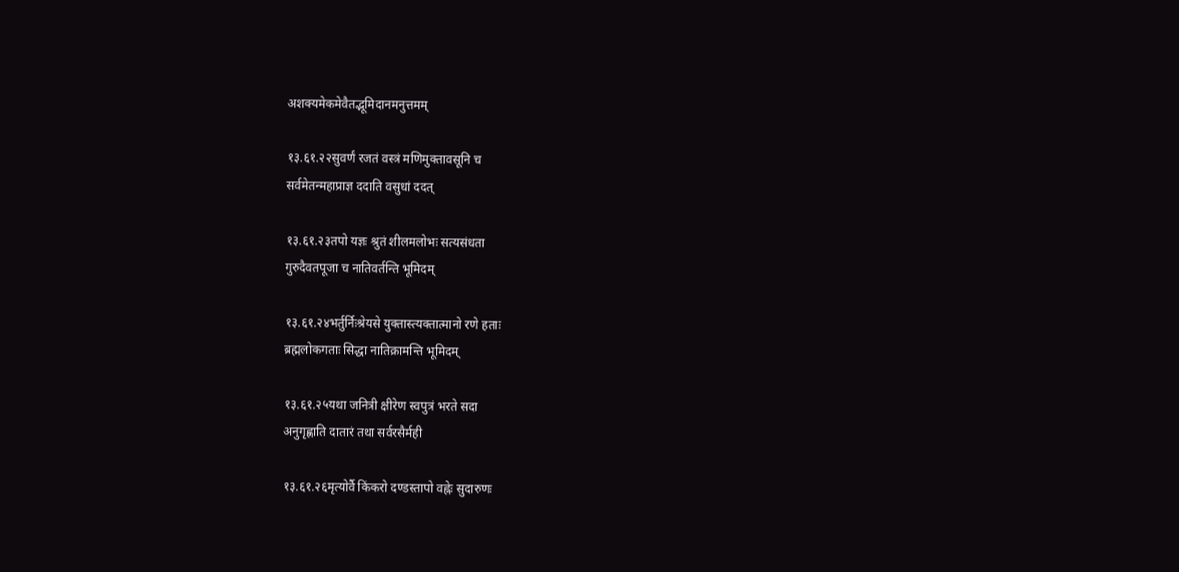अशक्यमेकमेवैतद्भूमिदानमनुत्तमम्

१३.६१.२२सुवर्णं रजतं वस्त्रं मणिमुक्तावसूनि च
सर्वमेतन्महाप्राज्ञ ददाति वसुधां ददत्

१३.६१.२३तपो यज्ञः श्रुतं शीलमलोभः सत्यसंधता
गुरुदैवतपूजा च नातिवर्तन्ति भूमिदम्

१३.६१.२४भर्तुर्निःश्रेयसे युक्तास्त्यक्तात्मानो रणे हताः
ब्रह्मलोकगताः सिद्धा नातिक्रामन्ति भूमिदम्

१३.६१.२५यथा जनित्री क्षीरेण स्वपुत्रं भरते सदा
अनुगृह्णाति दातारं तथा सर्वरसैर्मही

१३.६१.२६मृत्योर्वै किंकरो दण्डस्तापो वह्नेः सुदारुणः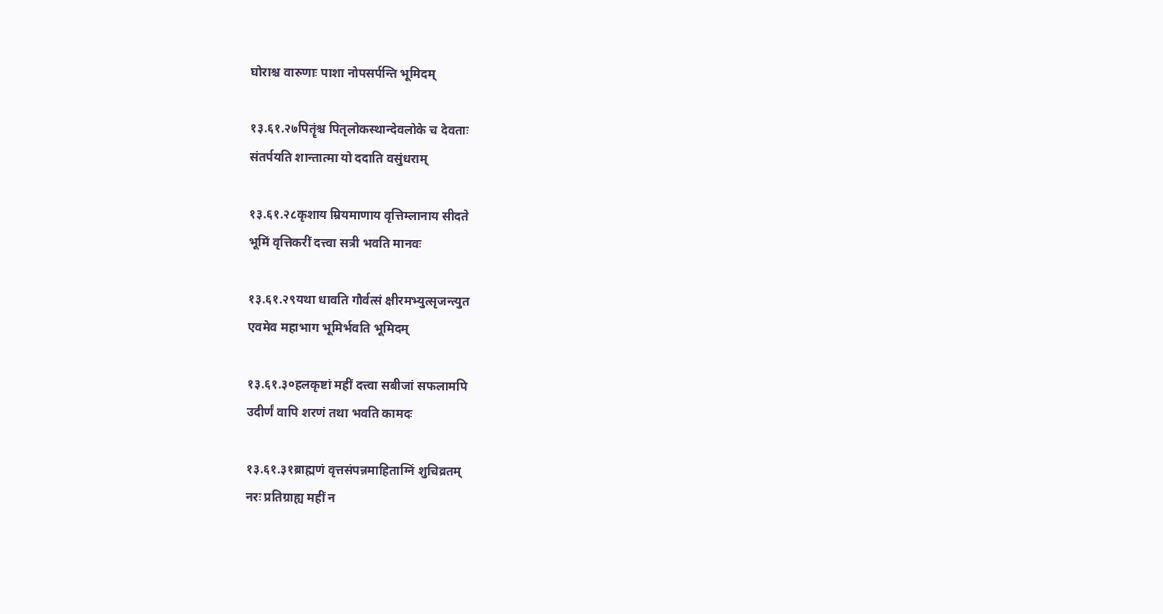घोराश्च वारुणाः पाशा नोपसर्पन्ति भूमिदम्

१३.६१.२७पितॄंश्च पितृलोकस्थान्देवलोके च देवताः
संतर्पयति शान्तात्मा यो ददाति वसुंधराम्

१३.६१.२८कृशाय म्रियमाणाय वृत्तिम्लानाय सीदते
भूमिं वृत्तिकरीं दत्त्वा सत्री भवति मानवः

१३.६१.२९यथा धावति गौर्वत्सं क्षीरमभ्युत्सृजन्त्युत
एवमेव महाभाग भूमिर्भवति भूमिदम्

१३.६१.३०हलकृष्टां महीं दत्त्वा सबीजां सफलामपि
उदीर्णं वापि शरणं तथा भवति कामदः

१३.६१.३१ब्राह्मणं वृत्तसंपन्नमाहिताग्निं शुचिव्रतम्
नरः प्रतिग्राह्य महीं न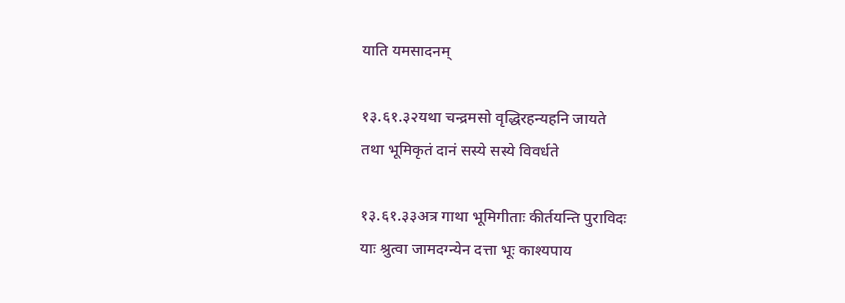याति यमसादनम्

१३.६१.३२यथा चन्द्रमसो वृद्धिरहन्यहनि जायते
तथा भूमिकृतं दानं सस्ये सस्ये विवर्धते

१३.६१.३३अत्र गाथा भूमिगीताः कीर्तयन्ति पुराविदः
याः श्रुत्वा जामदग्न्येन दत्ता भूः काश्यपाय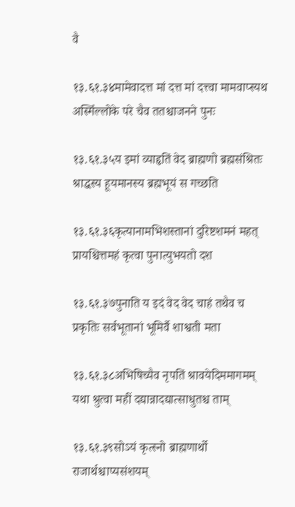वै

१३.६१.३४मामेवादत्त मां दत्त मां दत्त्वा मामवाप्स्यथ
अस्मिँल्लोके परे चैव ततश्चाजनने पुनः

१३.६१.३५य इमां व्याहृतिं वेद ब्राह्मणो ब्रह्मसंश्रितः
श्राद्धस्य हूयमानस्य ब्रह्मभूयं स गच्छति

१३.६१.३६कृत्यानामभिशस्तानां दुरिष्टशमनं महत्
प्रायश्चित्तमहं कृत्वा पुनात्युभयतो दश

१३.६१.३७पुनाति य इदं वेद वेद चाहं तथैव च
प्रकृतिः सर्वभूतानां भूमिर्वै शाश्वती मता

१३.६१.३८अभिषिच्यैव नृपतिं श्रावयेदिममागमम्
यथा श्रुत्वा महीं दद्यान्नादद्यात्साधुतश्च ताम्

१३.६१.३९सोऽयं कृत्स्नो ब्राह्मणार्थो राजार्थश्चाप्यसंशयम्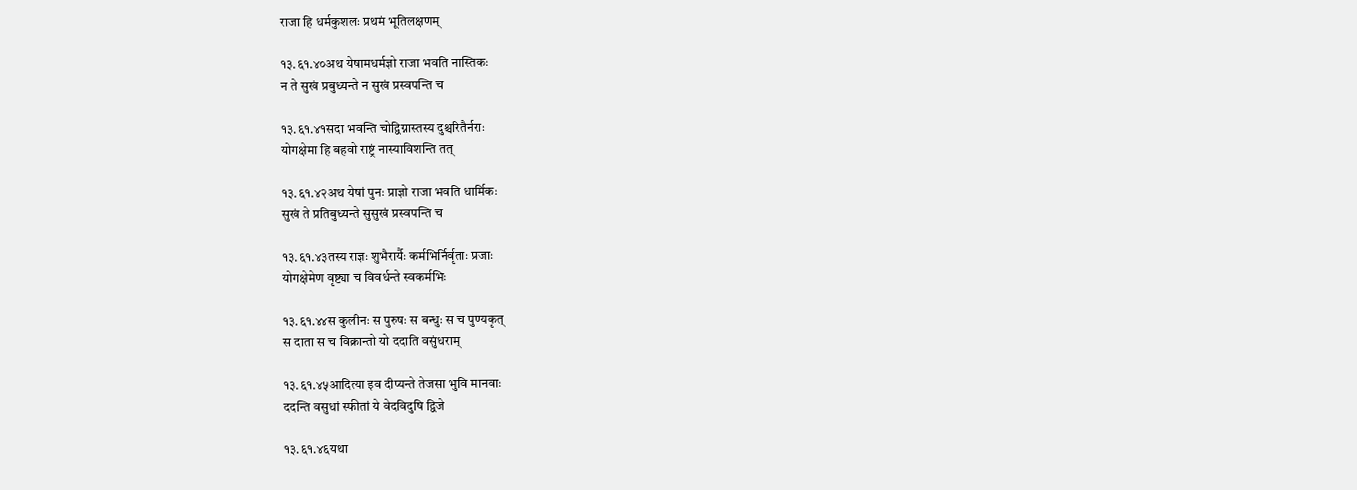राजा हि धर्मकुशलः प्रथमं भूतिलक्षणम्

१३.६१.४०अथ येषामधर्मज्ञो राजा भवति नास्तिकः
न ते सुखं प्रबुध्यन्ते न सुखं प्रस्वपन्ति च

१३.६१.४१सदा भवन्ति चोद्विग्नास्तस्य दुश्चरितैर्नराः
योगक्षेमा हि बहवो राष्ट्रं नास्याविशन्ति तत्

१३.६१.४२अथ येषां पुनः प्राज्ञो राजा भवति धार्मिकः
सुखं ते प्रतिबुध्यन्ते सुसुखं प्रस्वपन्ति च

१३.६१.४३तस्य राज्ञः शुभैरार्यैः कर्मभिर्निर्वृताः प्रजाः
योगक्षेमेण वृष्ट्या च विवर्धन्ते स्वकर्मभिः

१३.६१.४४स कुलीनः स पुरुषः स बन्धुः स च पुण्यकृत्
स दाता स च विक्रान्तो यो ददाति वसुंधराम्

१३.६१.४५आदित्या इव दीप्यन्ते तेजसा भुवि मानवाः
ददन्ति वसुधां स्फीतां ये वेदविदुषि द्विजे

१३.६१.४६यथा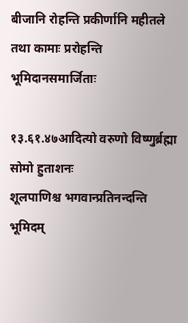बीजानि रोहन्ति प्रकीर्णानि महीतले
तथा कामाः प्ररोहन्ति भूमिदानसमार्जिताः

१३.६१.४७आदित्यो वरुणो विष्णुर्ब्रह्मा सोमो हुताशनः
शूलपाणिश्च भगवान्प्रतिनन्दन्ति भूमिदम्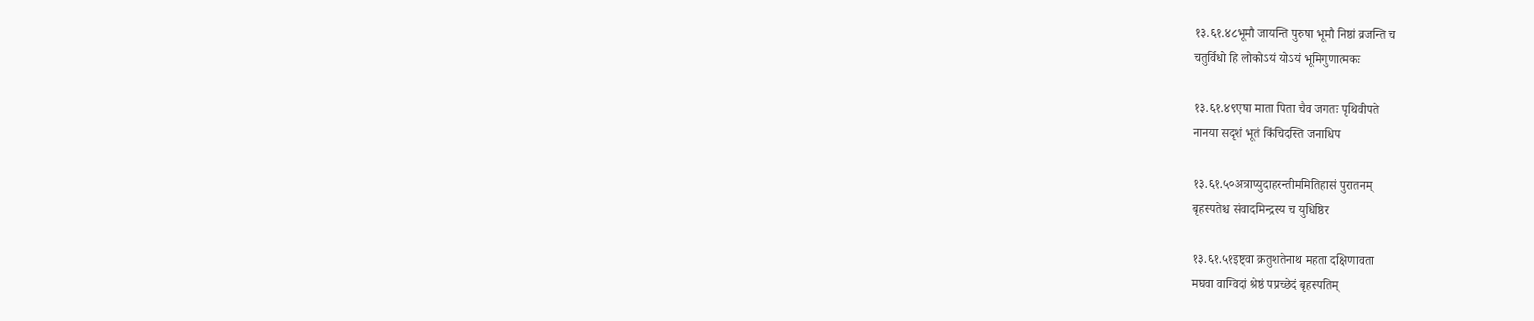१३.६१.४८भूमौ जायन्ति पुरुषा भूमौ निष्ठां व्रजन्ति च
चतुर्विधो हि लोकोऽयं योऽयं भूमिगुणात्मकः

१३.६१.४९एषा माता पिता चैव जगतः पृथिवीपते
नानया सदृशं भूतं किंचिदस्ति जनाधिप

१३.६१.५०अत्राप्युदाहरन्तीममितिहासं पुरातनम्
बृहस्पतेश्च संवादमिन्द्रस्य च युधिष्ठिर

१३.६१.५१इष्ट्वा क्रतुशतेनाथ महता दक्षिणावता
मघवा वाग्विदां श्रेष्ठं पप्रच्छेदं बृहस्पतिम्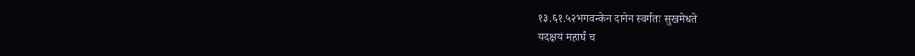१३.६१.५२भगवन्केन दानेन स्वर्गतः सुखमेधते
यदक्षयं महार्घं च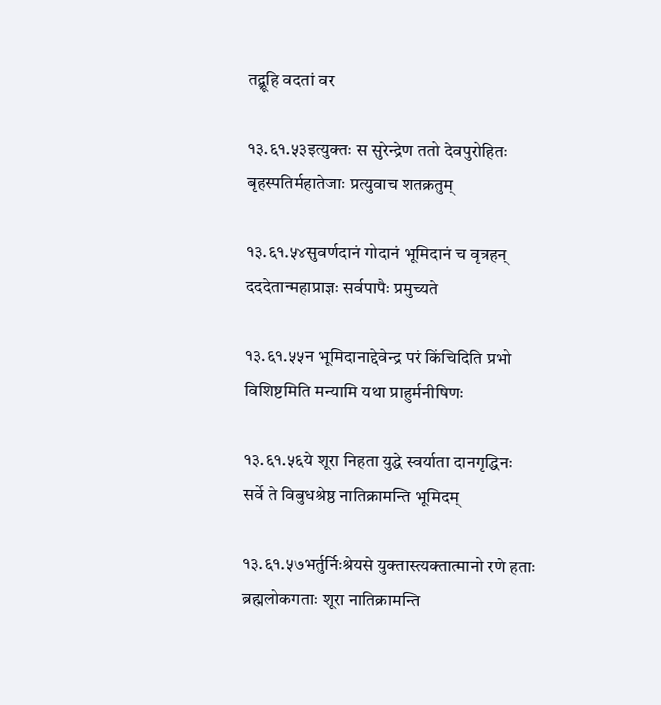तद्ब्रूहि वदतां वर

१३.६१.५३इत्युक्तः स सुरेन्द्रेण ततो देवपुरोहितः
बृहस्पतिर्महातेजाः प्रत्युवाच शतक्रतुम्

१३.६१.५४सुवर्णदानं गोदानं भूमिदानं च वृत्रहन्
दददेतान्महाप्राज्ञः सर्वपापैः प्रमुच्यते

१३.६१.५५न भूमिदानाद्देवेन्द्र परं किंचिदिति प्रभो
विशिष्टमिति मन्यामि यथा प्राहुर्मनीषिणः

१३.६१.५६ये शूरा निहता युद्धे स्वर्याता दानगृद्धिनः
सर्वे ते विबुधश्रेष्ठ नातिक्रामन्ति भूमिदम्

१३.६१.५७भर्तुर्निःश्रेयसे युक्तास्त्यक्तात्मानो रणे हताः
ब्रह्मलोकगताः शूरा नातिक्रामन्ति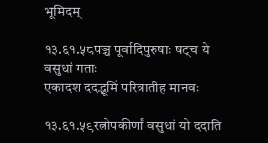भूमिदम्

१३.६१.५८पञ्च पूर्वादिपुरुषाः षट्च ये वसुधां गताः
एकादश ददद्भूमिं परित्रातीह मानवः

१३.६१.५९रत्नोपकीर्णां वसुधां यो ददाति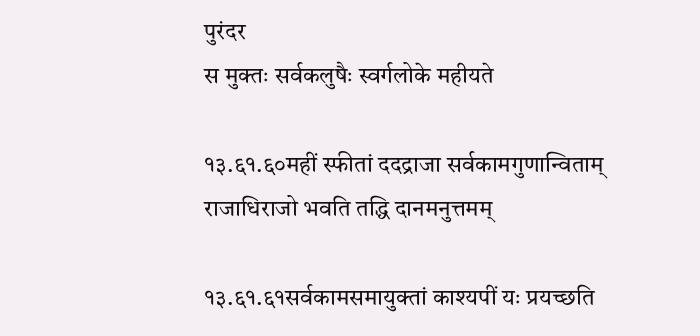पुरंदर
स मुक्तः सर्वकलुषैः स्वर्गलोके महीयते

१३.६१.६०महीं स्फीतां ददद्राजा सर्वकामगुणान्विताम्
राजाधिराजो भवति तद्धि दानमनुत्तमम्

१३.६१.६१सर्वकामसमायुक्तां काश्यपीं यः प्रयच्छति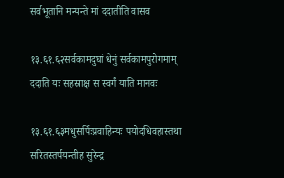सर्वभूतानि मन्यन्ते मां ददातीति वासव

१३.६१.६२सर्वकामदुघां धेनुं सर्वकामपुरोगमाम्
ददाति यः सहस्राक्ष स स्वर्गं याति मानवः

१३.६१.६३मधुसर्पिःप्रवाहिन्यः पयोदधिवहास्तथा
सरितस्तर्पयन्तीह सुरेन्द्र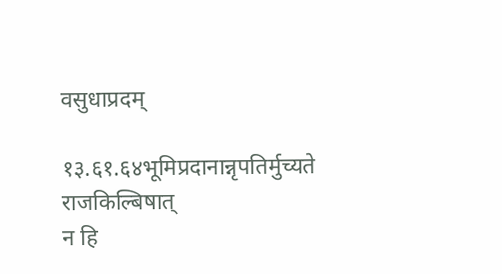वसुधाप्रदम्

१३.६१.६४भूमिप्रदानान्नृपतिर्मुच्यते राजकिल्बिषात्
न हि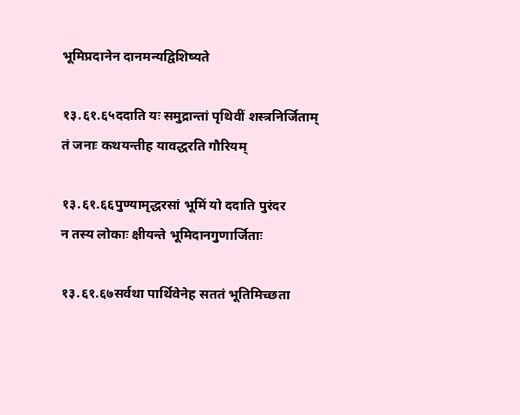भूमिप्रदानेन दानमन्यद्विशिष्यते

१३.६१.६५ददाति यः समुद्रान्तां पृथिवीं शस्त्रनिर्जिताम्
तं जनाः कथयन्तीह यावद्धरति गौरियम्

१३.६१.६६पुण्यामृद्धरसां भूमिं यो ददाति पुरंदर
न तस्य लोकाः क्षीयन्ते भूमिदानगुणार्जिताः

१३.६१.६७सर्वथा पार्थिवेनेह सततं भूतिमिच्छता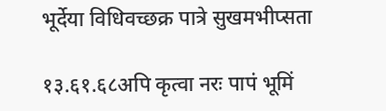भूर्देया विधिवच्छक्र पात्रे सुखमभीप्सता

१३.६१.६८अपि कृत्वा नरः पापं भूमिं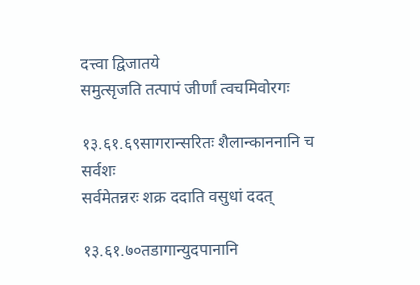दत्त्वा द्विजातये
समुत्सृजति तत्पापं जीर्णां त्वचमिवोरगः

१३.६१.६९सागरान्सरितः शैलान्काननानि च सर्वशः
सर्वमेतन्नरः शक्र ददाति वसुधां ददत्

१३.६१.७०तडागान्युदपानानि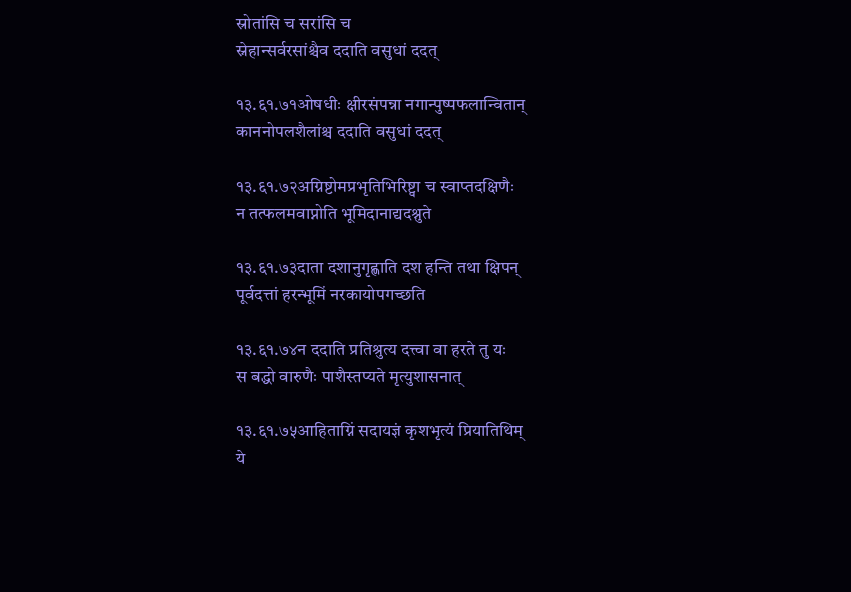स्रोतांसि च सरांसि च
स्नेहान्सर्वरसांश्चैव ददाति वसुधां ददत्

१३.६१.७१ओषधीः क्षीरसंपन्ना नगान्पुष्पफलान्वितान्
काननोपलशैलांश्च ददाति वसुधां ददत्

१३.६१.७२अग्निष्टोमप्रभृतिभिरिष्ट्वा च स्वाप्तदक्षिणैः
न तत्फलमवाप्नोति भूमिदानाद्यदश्नुते

१३.६१.७३दाता दशानुगृह्णाति दश हन्ति तथा क्षिपन्
पूर्वदत्तां हरन्भूमिं नरकायोपगच्छति

१३.६१.७४न ददाति प्रतिश्रुत्य दत्त्वा वा हरते तु यः
स बद्धो वारुणैः पाशैस्तप्यते मृत्युशासनात्

१३.६१.७५आहिताग्निं सदायज्ञं कृशभृत्यं प्रियातिथिम्
ये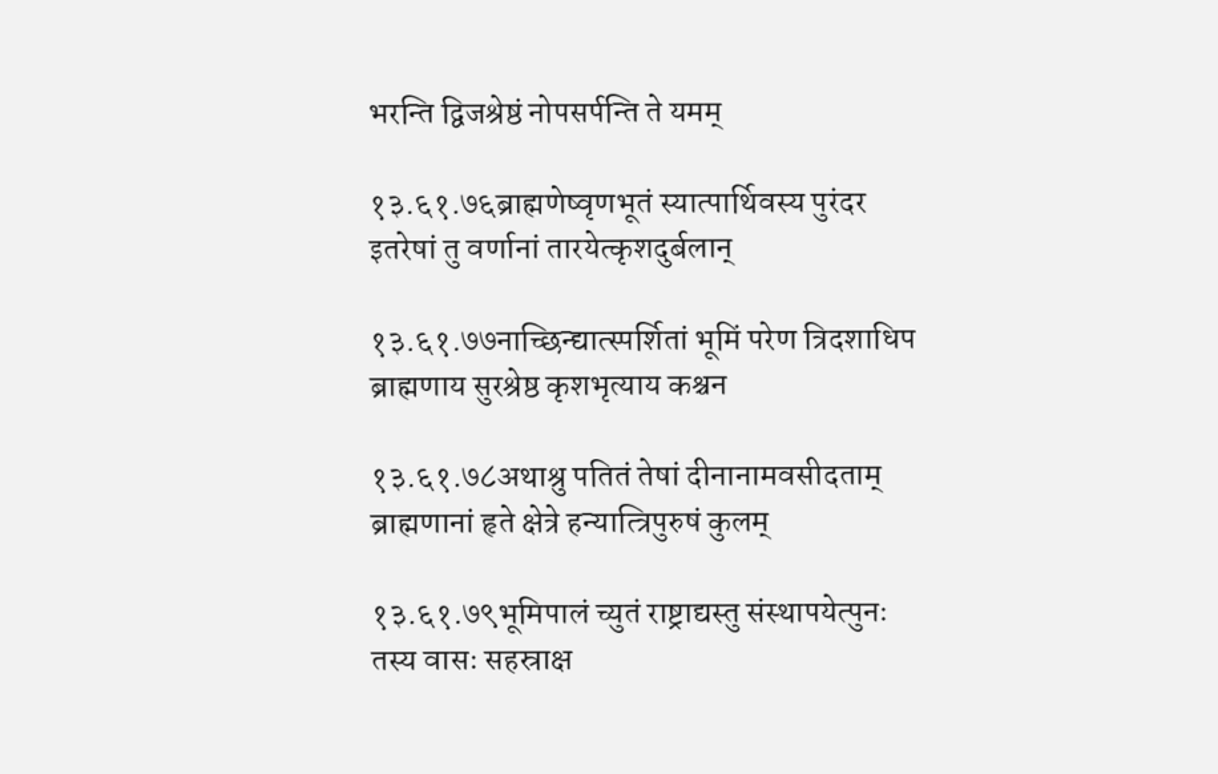भरन्ति द्विजश्रेष्ठं नोपसर्पन्ति ते यमम्

१३.६१.७६ब्राह्मणेष्वृणभूतं स्यात्पार्थिवस्य पुरंदर
इतरेषां तु वर्णानां तारयेत्कृशदुर्बलान्

१३.६१.७७नाच्छिन्द्यात्स्पर्शितां भूमिं परेण त्रिदशाधिप
ब्राह्मणाय सुरश्रेष्ठ कृशभृत्याय कश्चन

१३.६१.७८अथाश्रु पतितं तेषां दीनानामवसीदताम्
ब्राह्मणानां हृते क्षेत्रे हन्यात्त्रिपुरुषं कुलम्

१३.६१.७९भूमिपालं च्युतं राष्ट्राद्यस्तु संस्थापयेत्पुनः
तस्य वासः सहस्राक्ष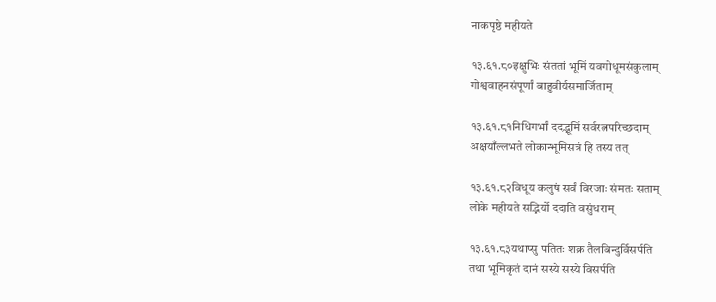नाकपृष्ठे महीयते

१३.६१.८०इक्षुभिः संततां भूमिं यवगोधूमसंकुलाम्
गोश्ववाहनसंपूर्णां बाहुवीर्यसमार्जिताम्

१३.६१.८१निधिगर्भां ददद्भूमिं सर्वरत्नपरिच्छदाम्
अक्षयाँल्लभते लोकान्भूमिसत्रं हि तस्य तत्

१३.६१.८२विधूय कलुषं सर्वं विरजाः संमतः सताम्
लोके महीयते सद्भिर्यो ददाति वसुंधराम्

१३.६१.८३यथाप्सु पतितः शक्र तैलबिन्दुर्विसर्पति
तथा भूमिकृतं दानं सस्ये सस्ये विसर्पति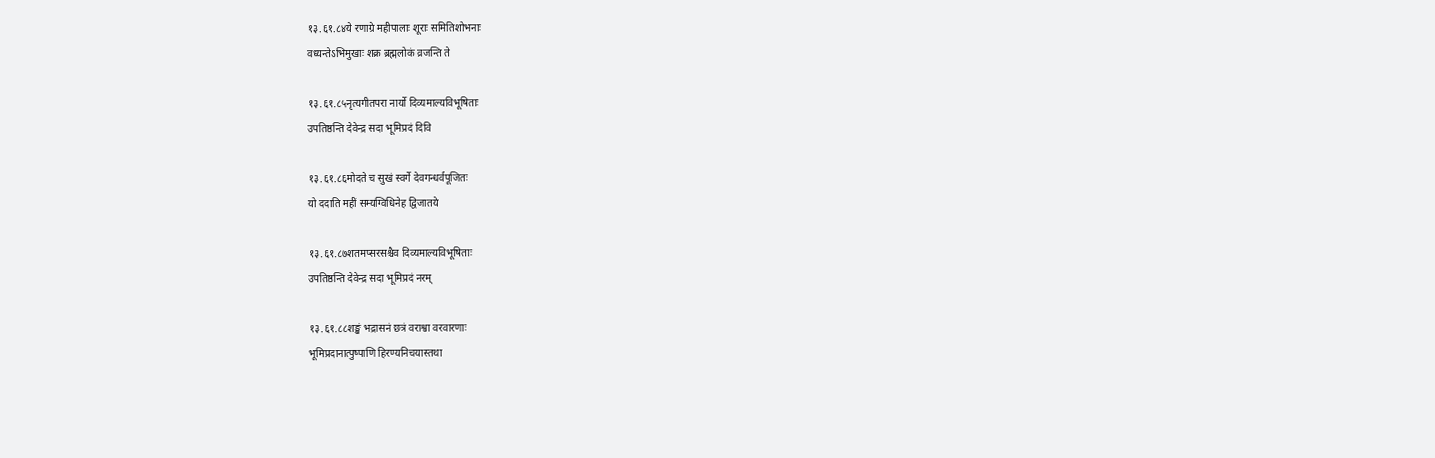१३.६१.८४ये रणाग्रे महीपालाः शूराः समितिशोभनाः
वध्यन्तेऽभिमुखाः शक्र ब्रह्मलोकं व्रजन्ति ते

१३.६१.८५नृत्यगीतपरा नार्यो दिव्यमाल्यविभूषिताः
उपतिष्ठन्ति देवेन्द्र सदा भूमिप्रदं दिवि

१३.६१.८६मोदते च सुखं स्वर्गे देवगन्धर्वपूजितः
यो ददाति महीं सम्यग्विधिनेह द्विजातये

१३.६१.८७शतमप्सरसश्चैव दिव्यमाल्यविभूषिताः
उपतिष्ठन्ति देवेन्द्र सदा भूमिप्रदं नरम्

१३.६१.८८शङ्खं भद्रासनं छत्रं वराश्वा वरवारणाः
भूमिप्रदानात्पुष्पाणि हिरण्यनिचयास्तथा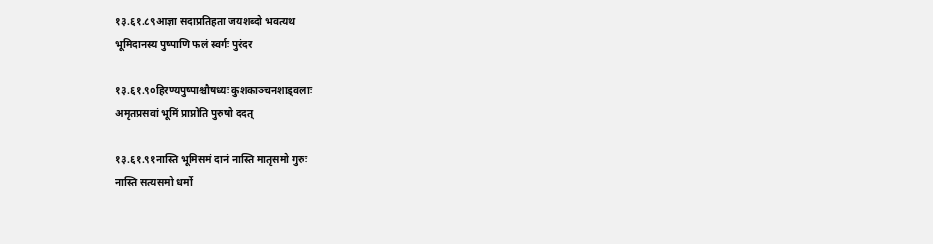१३.६१.८९आज्ञा सदाप्रतिहता जयशब्दो भवत्यथ
भूमिदानस्य पुष्पाणि फलं स्वर्गः पुरंदर

१३.६१.९०हिरण्यपुष्पाश्चौषध्यः कुशकाञ्चनशाड्वलाः
अमृतप्रसवां भूमिं प्राप्नोति पुरुषो ददत्

१३.६१.९१नास्ति भूमिसमं दानं नास्ति मातृसमो गुरुः
नास्ति सत्यसमो धर्मो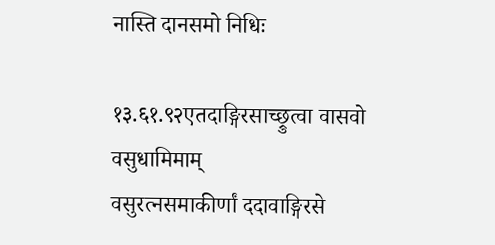नास्ति दानसमो निधिः

१३.६१.९२एतदाङ्गिरसाच्छ्रुत्वा वासवो वसुधामिमाम्
वसुरत्नसमाकीर्णां ददावाङ्गिरसे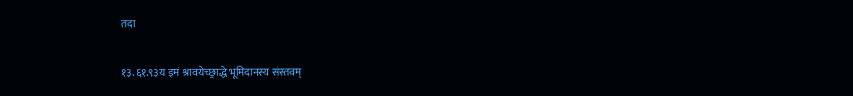तदा

१३.६१.९३य इमं श्रावयेच्छ्राद्धे भूमिदानस्य संस्तवम्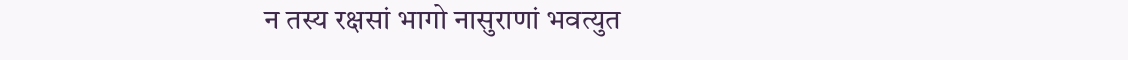न तस्य रक्षसां भागो नासुराणां भवत्युत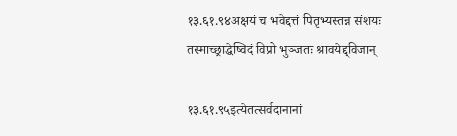१३.६१.९४अक्षयं च भवेद्दत्तं पितृभ्यस्तन्न संशयः
तस्माच्छ्राद्धेष्विदं विप्रो भुञ्जतः श्रावयेद्द्विजान्

१३.६१.९५इत्येतत्सर्वदानानां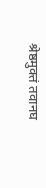श्रेष्ठमुक्तं तवानघ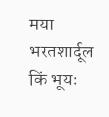मया भरतशार्दूल किं भूयः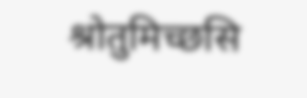श्रोतुमिच्छसि